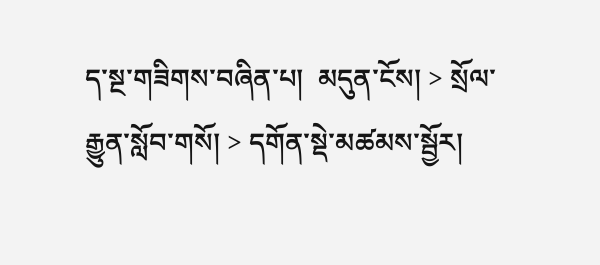ད་སྔ་གཟིགས་བཞིན་པ།  མདུན་ངོས། > སྲོལ་རྒྱུན་སློབ་གསོ། > དགོན་སྡེ་མཚམས་སྦྱོར།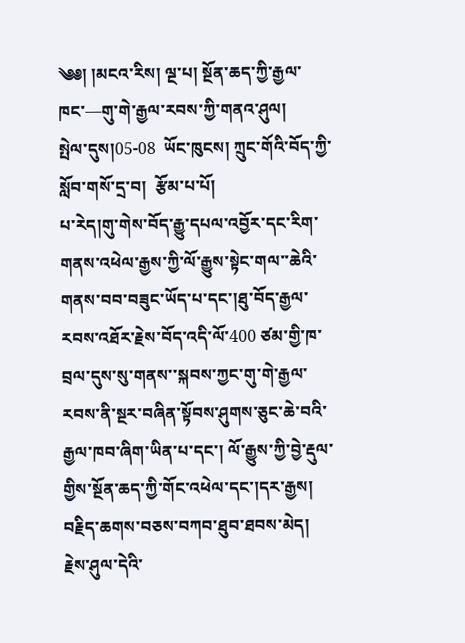༄༅། །མངའ་རིས། ལྔ་པ། སྔོན་ཆད་ཀྱི་རྒྱལ་ཁང་―གུ་གེ་རྒྱལ་རབས་ཀྱི་གནའ་ཤུལ།
སྤེལ་དུས།05-08  ཡོང་ཁུངས། ཀྲུང་གོའི་བོད་ཀྱི་སློབ་གསོ་དྲ་བ།  རྩོམ་པ་པོ།
པ་རེད།གུ་གེས་བོད་རྒྱུ་དཔལ་འབྱོར་དང་རིག་གནས་འཕེལ་རྒྱས་ཀྱི་ལོ་རྒྱུས་སྟེང་གལ་་ཆེའི་གནས་བབ་བཟུང་ཡོད་པ་དང་།ཐུ་བོད་རྒྱལ་རབས་འཐོར་རྗེས་བོད་འདི་ལོ་400 ཙམ་གྱི་ཁ་བྲལ་དུས་སུ་གནས་་སྐབས་ཀྱང་གུ་གེ་རྒྱལ་རབས་ནི་སྔར་བཞིན་སྟོབས་ཤུགས་ཅུང་ཆེ་བའི་རྒྱལ་ཁབ་ཞིག་ཡིན་པ་དང་། ལོ་རྒྱུས་ཀྱི་བྱེ་རྡུལ་གྱིས་སྔོན་ཆད་ཀྱི་གོང་འཕེལ་དང་།དར་རྒྱས། བརྗིད་ཆགས་བཅས་བཀབ་ཐུབ་ཐབས་མེད།
རྗེས་ཤུལ་དེའི་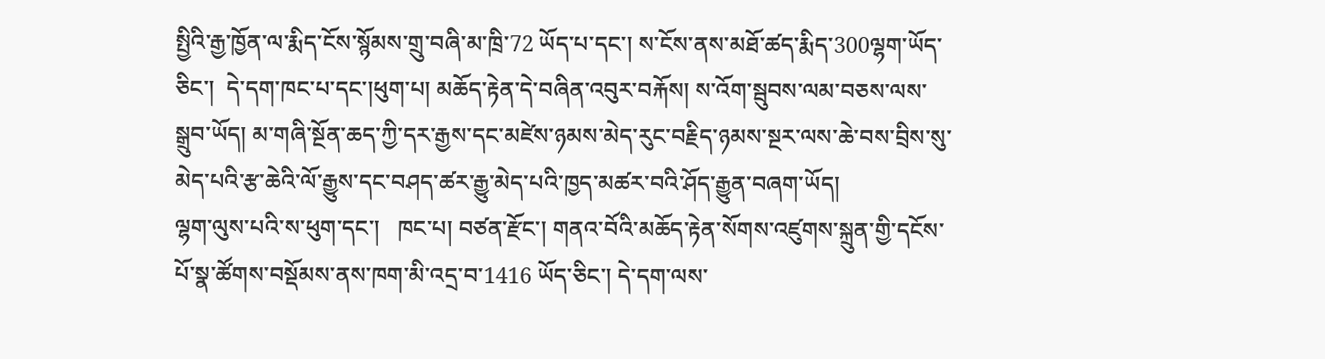སྤྱིའི་རྒྱ་ཁྱོན་ལ་རྨིད་ངོས་སྙོམས་གྲུ་བཞི་མ་ཁྲི་72 ཡོད་པ་དང་། ས་ངོས་ནས་མཐོ་ཚད་རྨིད་300ལྷག་ཡོད་ཅིང་།  དེ་དག་ཁང་པ་དང་།ཕུག་པ། མཆོད་རྟེན་དེ་བཞིན་འབུར་བརྐོས། ས་འོག་སྦུབས་ལམ་བཅས་ལས་སྒྲུབ་ཡོད། མ་གཞི་སྔོན་ཆད་ཀྱི་དར་རྒྱས་དང་མཛེས་ཉམས་མེད་རུང་བརྗིད་ཉམས་སྔར་ལས་ཆེ་བས་བྲིས་སུ་མེད་པའི་རྩ་ཆེའི་ལོ་རྒྱུས་དང་བཤད་ཚར་རྒྱུ་མེད་པའི་ཁྱད་མཚར་བའི་ཤོད་རྒྱུན་བཞག་ཡོད།
ལྷག་ལུས་པའི་ས་ཕུག་དང་།   ཁང་པ། བཙན་རྫོང་། གནའ་བོའི་མཆོད་རྟེན་སོགས་འཛུགས་སྐྲུན་གྱི་དངོས་པོ་སྣ་ཚོགས་བསྡོམས་ནས་ཁག་མི་འདྲ་བ་1416 ཡོད་ཅིང་། དེ་དག་ལས་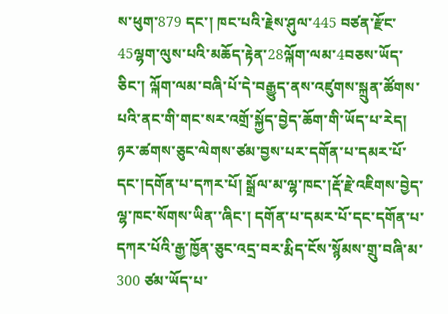ས་ཕུག་879 དང་། ཁང་པའི་རྗེས་ཤུལ་445 བཙན་རྫོང་45ལྷག་ལུས་པའི་མཆོད་རྟེན་28ལྐོག་ལམ་4བཅས་ཡོད་ཅིང་། ལྐོག་ལམ་བཞི་པོ་དེ་བརྒྱུད་ནས་འཛུགས་སྐྲུན་ཚོགས་པའི་ནང་གི་གང་སར་འགྲོ་སྐྱོད་བྱེད་ཆོག་གི་ཡོད་པ་རེད། ཉར་ཚགས་ཅུང་ལེགས་ཙམ་བྱས་པར་དགོན་པ་དམར་པོ་དང་།དགོན་པ་དཀར་པོ། སྒྲོལ་མ་ལྷ་ཁང་།རྡོ་རྗེ་འཇིགས་བྱེད་ལྷ་ཁང་སོགས་ཡིན་་ཞིང་། དགོན་པ་དམར་པོ་དང་དགོན་པ་དཀར་པོའི་རྒྱ་ཁྱོན་ཅུང་འདྲ་བར་རྨིད་ངོས་སྙོམས་གྲུ་བཞི་མ་300 ཙམ་ཡོད་པ་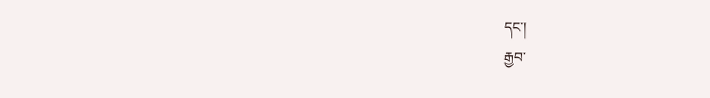དང་།
རྒྱབ་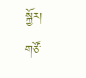སྐྱོར།
གཙོ་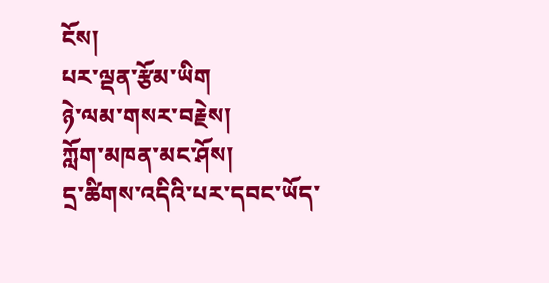ངོས།
པར་ལྡན་རྩོམ་ཡིག
ཉེ་ལམ་གསར་བརྗེས།
ཀློག་མཁན་མང་ཤོས།
དྲ་ཚིགས་འདིའི་པར་དབང་ཡོད་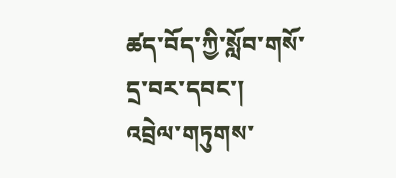ཚད་བོད་ཀྱི་སློབ་གསོ་དྲ་བར་དབང་།
འབྲེལ་གཏུགས་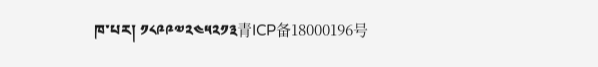ཁ་པར། ༡༨༩༩༧༢༤༥༢༡༣青ICP备18000196号